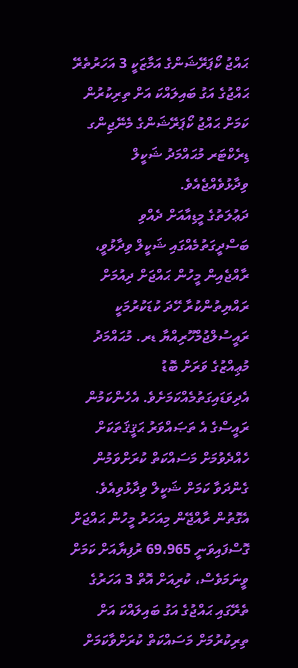ޙައްޖު ކޯޕަރޭޝަންގެ އަމާޒަކީ 3 އަހަރުތެރޭ ޙައްޖުގެ އަގު ބައިލައްކަ އަށް ތިރިކުރުން ކަމަށް ޙައްޖު ކޯޕަރޭޝަންގެ މެނޭޖިންގ ޑިރެކްޓަރ މުޙައްމަދު ޝަކީލް ވިދާޅުވެއްޖެއެވެ.
ދަޢުލަތުގެ މީޑިއާއަށް ދެއްވި ބަސްދީގަތުމެއްގައި ޝަކީލް ވިދާޅުވީ، ރާއްޖެއިން މީހުން ޙައްޖަށް ދިއުމަށް ރައްޔިތުންކުރާ ހޭދަ ކުޑަކުރުމަކީ ރައީސުލްޖުމްހޫރިއްޔާ ޑރ. މުޙައްމަދު މުޢިއްޒުގެ ވަރަށް ބޮޑު އެދިވަޑައިގަތުމެއްކަމަށެވެ. އެހެންކަމުން ރައީސްގެ އެ ތަޞައްވަރު ޙަޤީޤަތަކަށް ހެއްދެވުމަށް މަސައްކަތް ކުރަށްވަމުން ގެންދަވާ ކަމަށް ޝަކީލް ވިދާޅުވިއެވެ.
އެގޮތުން ރާއްޖޭން މިއަހަރު މީހުން ޙައްޖަށް ގޮސްފައިވަނީ 69،965 ރުފިޔާއަށް ކަމަށް ވީނަމަވެސް، ކުރިއަށް އޮތް 3 އަހަރުގެ ތެރޭގައި ޙައްޖުގެ އަގު ބައިލައްކަ އަށް ތިރިކުރުމަށް މަސައްކަތް ކުރަށްވާކަމަށް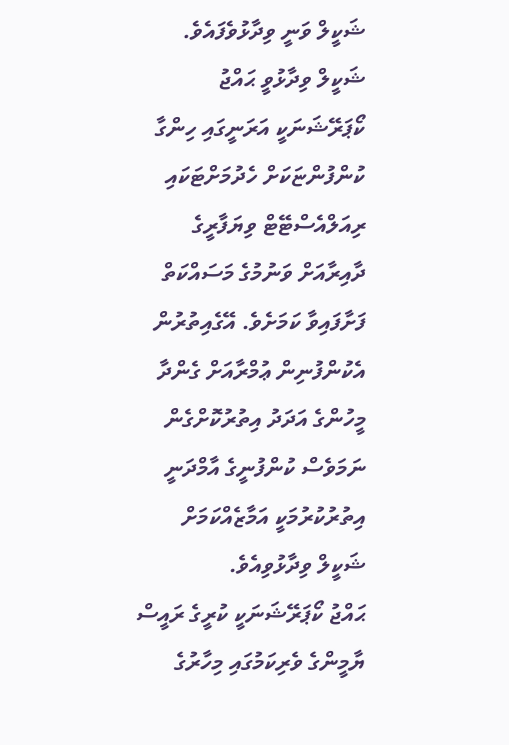ޝަކީލް ވަނީ ވިދާޅުވެފައެވެ.
ޝަކީލް ވިދާޅުވީ ޙައްޖު ކޯޕަރޭޝަނަކީ އަރަނީގައި ހިންގާ ކުންފުންޏަކަށް ހެދުމަށްޓަކައި ރިއަލްއެސްޓޭޓް ވިޔަފާރީގެ ދާއިރާއަށް ވަނުމުގެ މަސައްކަތް ފަށާފައިވާ ކަމަށެވެ. އޭގެއިތުރުން އެކުންފުނިން ޢުމްރާއަށް ގެންދާ މީހުންގެ އަދަދު އިތުރުކޮށްގެން ނަމަވެސް ކުންފުނީގެ އާމްދަނީ އިތުރުކުރުމަކީ އަމާޒެއްކަމަށް ޝަކީލް ވިދާޅުވިއެވެ.
ޙައްޖު ކޯޕަރޭޝަނަކީ ކުރީގެ ރައީސް ޔާމީންގެ ވެރިކަމުގައި މިހާރުގެ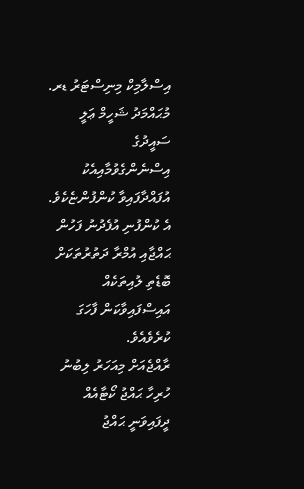އިސްލާމިކް މިނިސްޓަރު ޑރ. މުޙައްމަދު ޝަހީމް ޢަލީ ސައީދުގެ އިސްނެންގެވުމާއިއެކު އުފައްދާފައިވާ ކުންފުންޏެކެވެ. އެ ކުންފުނި އުފެދުނު ފަހުން ޙައްޖާއި އުމްރާ ދަތުރުތަކަށް ބޮޑެތި ލުއިތަކެއް އައިސްފައިވާކަން ފާހަގަ ކުރެވެއެވެ.
ރާއްޖެއަށް މިއަހަރު ލިބުނު ހުރިހާ ޙައްޖު ކޯޓާއެއް ދީފައިވަނީ ޙައްޖު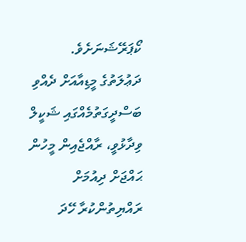ކޯޕަރޭޝަނަށެވެ.
ދަޢުލަތުގެ މީޑިއާއަށް ދެއްވި ބަސްދީގަތުމެއްގައި ޝަކީލް ވިދާޅުވީ، ރާއްޖެއިން މީހުން ޙައްޖަށް ދިއުމަށް ރައްޔިތުންކުރާ ހޭދަ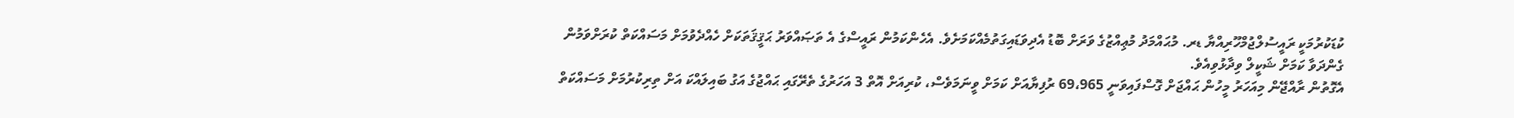ކުޑަކުރުމަކީ ރައީސުލްޖުމްހޫރިއްޔާ ޑރ. މުޙައްމަދު މުޢިއްޒުގެ ވަރަށް ބޮޑު އެދިވަޑައިގަތުމެއްކަމަށެވެ. އެހެންކަމުން ރައީސްގެ އެ ތަޞައްވަރު ޙަޤީޤަތަކަށް ހެއްދެވުމަށް މަސައްކަތް ކުރަށްވަމުން ގެންދަވާ ކަމަށް ޝަކީލް ވިދާޅުވިއެވެ.
އެގޮތުން ރާއްޖޭން މިއަހަރު މީހުން ޙައްޖަށް ގޮސްފައިވަނީ 69،965 ރުފިޔާއަށް ކަމަށް ވީނަމަވެސް، ކުރިއަށް އޮތް 3 އަހަރުގެ ތެރޭގައި ޙައްޖުގެ އަގު ބައިލައްކަ އަށް ތިރިކުރުމަށް މަސައްކަތް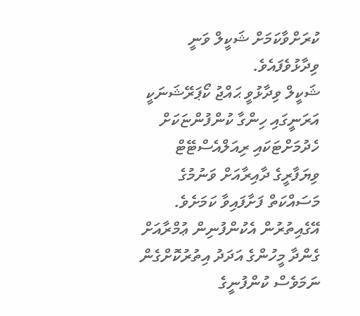ކުރަށްވާކަމަށް ޝަކީލް ވަނީ ވިދާޅުވެފައެވެ.
ޝަކީލް ވިދާޅުވީ ޙައްޖު ކޯޕަރޭޝަނަކީ އަރަނީގައި ހިންގާ ކުންފުންޏަކަށް ހެދުމަށްޓަކައި ރިއަލްއެސްޓޭޓް ވިޔަފާރީގެ ދާއިރާއަށް ވަނުމުގެ މަސައްކަތް ފަށާފައިވާ ކަމަށެވެ. އޭގެއިތުރުން އެކުންފުނިން ޢުމްރާއަށް ގެންދާ މީހުންގެ އަދަދު އިތުރުކޮށްގެން ނަމަވެސް ކުންފުނީގެ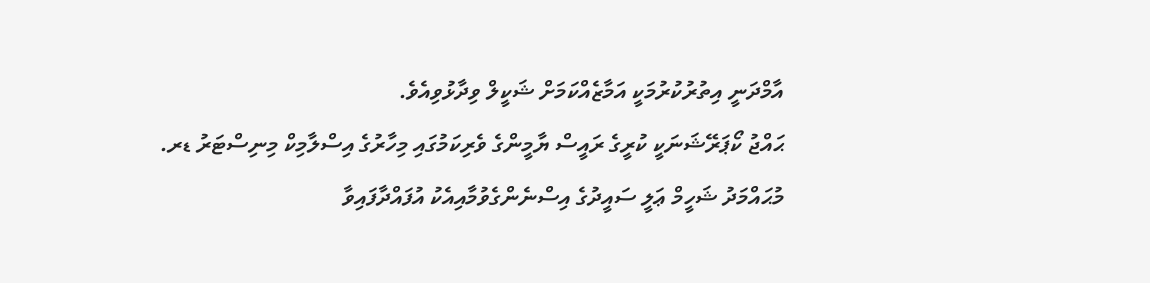އާމްދަނީ އިތުރުކުރުމަކީ އަމާޒެއްކަމަށް ޝަކީލް ވިދާޅުވިއެވެ.
ޙައްޖު ކޯޕަރޭޝަނަކީ ކުރީގެ ރައީސް ޔާމީންގެ ވެރިކަމުގައި މިހާރުގެ އިސްލާމިކް މިނިސްޓަރު ޑރ. މުޙައްމަދު ޝަހީމް ޢަލީ ސައީދުގެ އިސްނެންގެވުމާއިއެކު އުފައްދާފައިވާ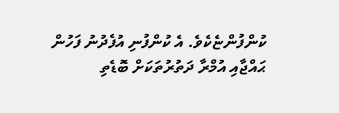ކުންފުންޏެކެވެ. އެ ކުންފުނި އުފެދުނު ފަހުން ޙައްޖާއި އުމްރާ ދަތުރުތަކަށް ބޮޑެތި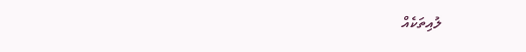ލުއިތަކެއް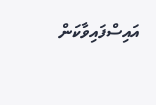އައިސްފައިވާކަން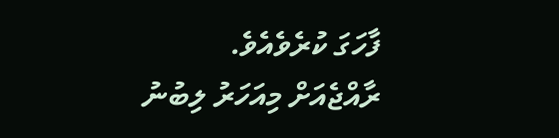ފާހަގަ ކުރެވެއެވެ.
ރާއްޖެއަށް މިއަހަރު ލިބުނު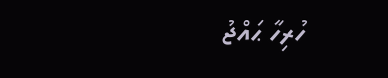ހުރިހާ ޙައްޖު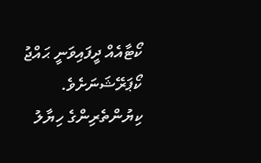ކޯޓާއެއް ދީފައިވަނީ ޙައްޖު ކޯޕަރޭޝަނަށެވެ.
ކިޔުންތެރިންގެ ހިޔާލު